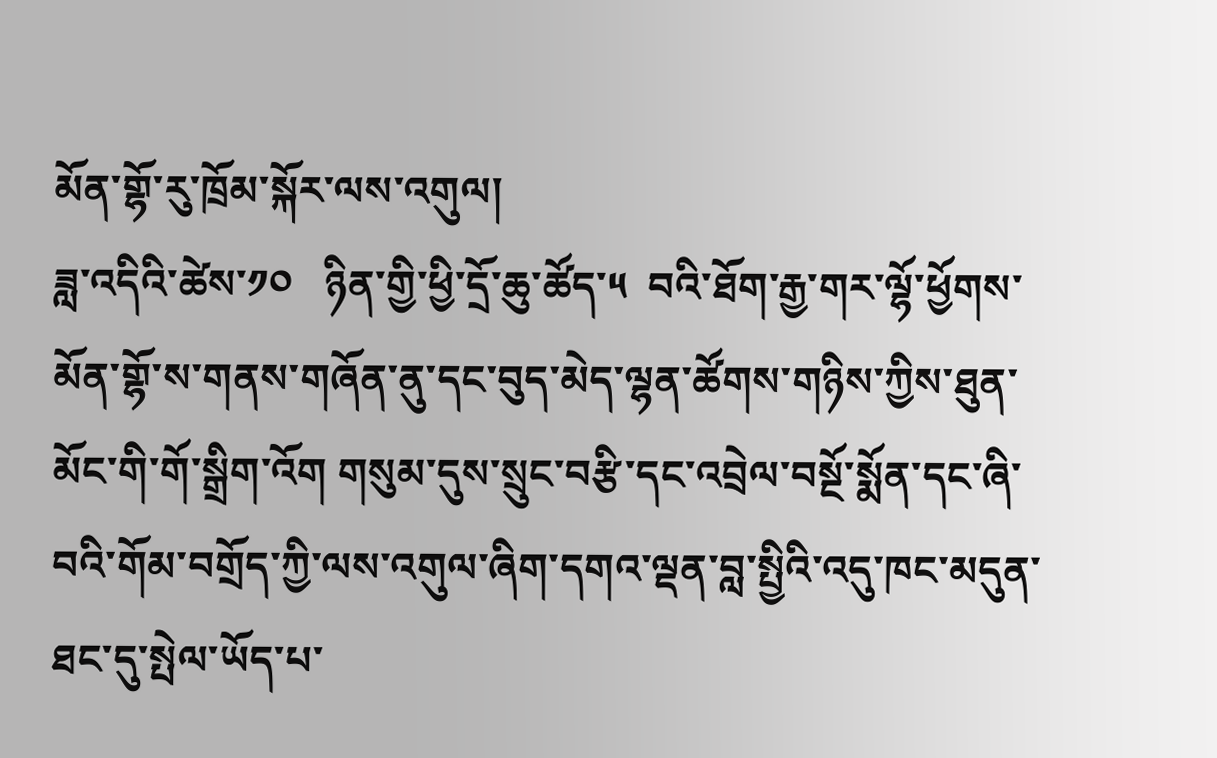མོན་གྷོ་རུ་ཁྲོམ་སྐོར་ལས་འགུལ།
ཟླ་འདིའི་ཚེས་༡༠   ཉིན་གྱི་ཕྱི་དྲོ་ཆུ་ཚོད་༥  བའི་ཐོག་རྒྱ་གར་ལྷོ་ཕྱོགས་མོན་གྷོ་ས་གནས་གཞོན་ནུ་དང་བུད་མེད་ལྷན་ཚོགས་གཉིས་ཀྱིས་ཐུན་མོང་གི་གོ་སྒྲིག་འོག གསུམ་དུས་སྲུང་བརྩི་དང་འབྲེལ་བསྔོ་སྨོན་དང་ཞི་བའི་གོམ་བགྲོད་ཀྱི་ལས་འགུལ་ཞིག་དགའ་ལྡན་བླ་སྤྱིའི་འདུ་ཁང་མདུན་ཐང་དུ་སྤེལ་ཡོད་པ་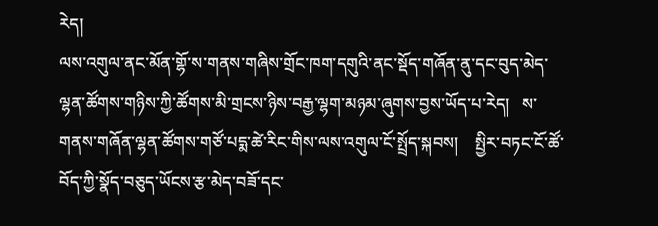རེད།
ལས་འགུལ་ནང་མོན་གྷོ་ས་གནས་གཞིས་གྲོང་ཁག་དགུའི་ནང་སྡོད་གཞོན་ནུ་དང་བུད་མེད་ལྷན་ཚོགས་གཉིས་ཀྱི་ཚོགས་མི་གྲངས་ཉིས་བརྒྱ་ལྷག་མཉམ་ཞུགས་བྱས་ཡོད་པ་རེད།   ས་གནས་གཞོན་ལྷན་ཚོགས་གཙོ་པདྨ་ཚེ་རིང་གིས་ལས་འགུལ་ངོ་སྤྲོད་སྐབས།    སྤྱིར་བཏང་ངོ་ཚོ་བོད་ཀྱི་སྣོད་བཅུད་ཡོངས་རྩ་མེད་བཟོ་དང་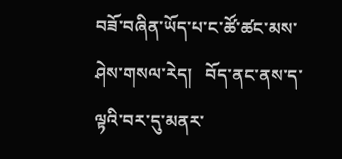བཟོ་བཞིན་ཡོད་པ་ང་ཚོ་ཚང་མས་ཤེས་གསལ་རེད།   བོད་ནང་ནས་ད་ལྟའི་བར་དུ་མནར་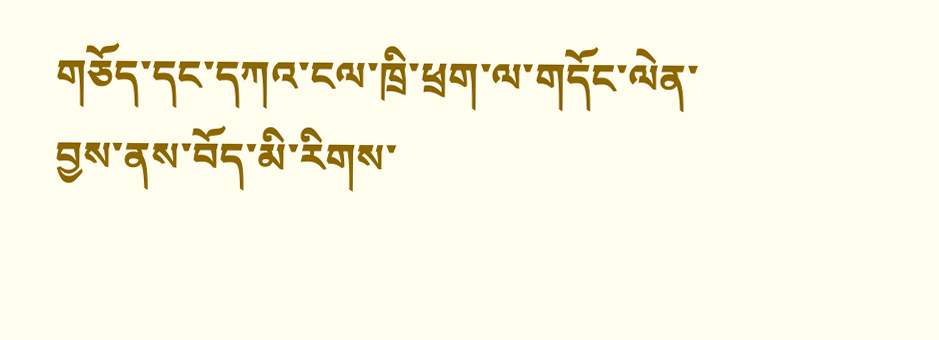གཅོད་དང་དཀའ་ངལ་ཁྲི་ཕྲག་ལ་གདོང་ལེན་བྱས་ནས་བོད་མི་རིགས་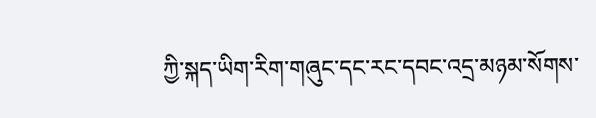ཀྱི་སྐད་ཡིག་རིག་གཞུང་དང་རང་དབང་འདྲ་མཉམ་སོགས་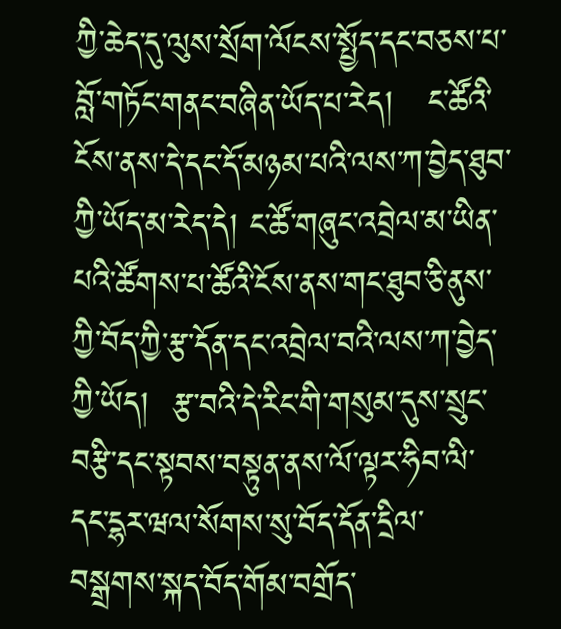ཀྱི་ཆེད་དུ་ལུས་སྲོག་ལོངས་སྤྱོད་དང་བཅས་པ་བློ་གཏོང་གནང་བཞིན་ཡོད་པ་རེད།   ང་ཚོའི་ངོས་ནས་དེ་དང་དོ་མཉམ་པའི་ལས་ཀ་བྱེད་ཐུབ་ཀྱི་ཡོད་མ་རེད་དེ། ང་ཚོ་གཞུང་འབྲེལ་མ་ཡིན་པའི་ཚོགས་པ་ཚོའི་ངོས་ནས་གང་ཐུབ་ཅི་ནུས་ཀྱི་བོད་ཀྱི་རྩ་དོན་དང་འབྲེལ་བའི་ལས་ཀ་བྱེད་ཀྱི་ཡོད།  རྩ་བའི་དེ་རིང་གི་གསུམ་དུས་སྲུང་བརྩི་དང་སྟབས་བསྟུན་ནས་ལོ་ལྟར་ཧིབ་ལི་དང་དྷར་ཝལ་སོགས་སུ་བོད་དོན་དྲིལ་བསྒྲགས་སྐད་བོད་གོམ་བགྲོད་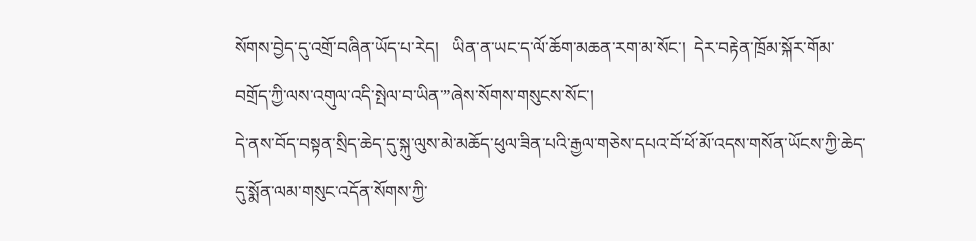སོགས་བྱེད་དུ་འགྲོ་བཞིན་ཡོད་པ་རེད།   ཡིན་ན་ཡང་ད་ལོ་ཆོག་མཆན་རག་མ་སོང་།  དེར་བརྟེན་ཁྲོམ་སྐོར་གོམ་བགྲོད་ཀྱི་ལས་འགུལ་འདི་སྤེལ་བ་ཡིན་”ཞེས་སོགས་གསུངས་སོང་།
དེ་ནས་བོད་བསྟན་སྲིད་ཆེད་དུ་སྐུ་ལུས་མེ་མཆོད་ཕུལ་ཟིན་པའི་རྒྱལ་གཅེས་དཔའ་བོ་ཕོ་མོ་འདས་གསོན་ཡོངས་ཀྱི་ཆེད་དུ་སྨོན་ལམ་གསུང་འདོན་སོགས་ཀྱི་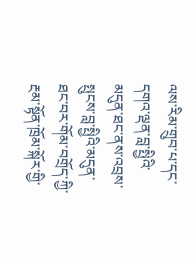ལས་རིམ་གྲུབ་པ་དང་དགའ་ལྡན་བླ་སྤྱིའི་མདུན་ཐང་ནས་འབྲས་སྤུངས་བླ་སྤྱིའི་མདུན་ཐང་བར་གོམ་བགྲོད་ཀྱི་རྔམ་སྟོན་ཁྲོམ་སྐོར་གྱི་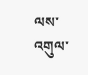ལས་འགུལ་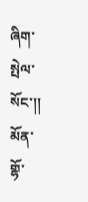ཞིག་སྤེལ་སོང་།།
མོན་གྷོ་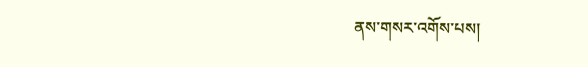ནས་གསར་འགོས་པས།